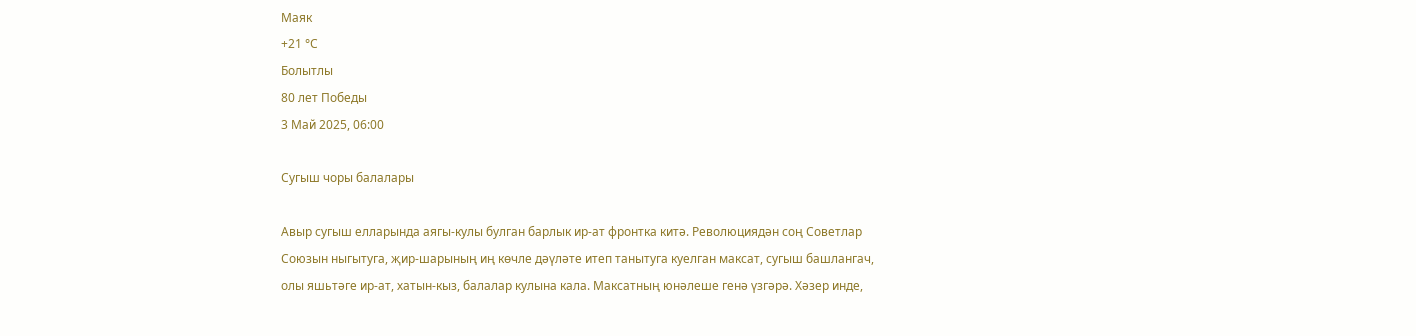Маяк
+21 °С
Болытлы
80 лет Победы
3 Май 2025, 06:00

Сугыш чоры балалары

Авыр сугыш елларында аягы-кулы булган барлык ир-ат фронтка китә. Революциядән соң Советлар Союзын ныгытуга, җир-шарының иң көчле дәүләте итеп танытуга куелган максат, сугыш башлангач, олы яшьтәге ир-ат, хатын-кыз, балалар кулына кала. Максатның юнәлеше генә үзгәрә. Хәзер инде,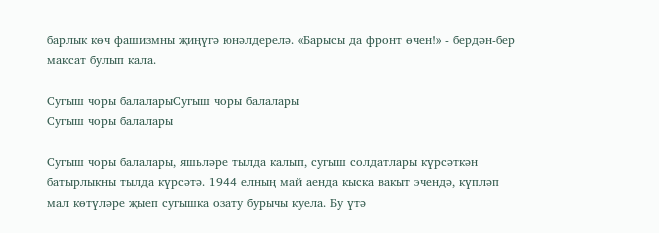барлык көч фашизмны җиңүгә юнәлдерелә. «Барысы да фронт өчен!» - бердән-бер максат булып кала.

Сугыш чоры балаларыСугыш чоры балалары
Сугыш чоры балалары

Сугыш чоры балалары, яшьләре тылда калып, сугыш солдатлары күрсәткән батырлыкны тылда күрсәтә. 1944 елның май аенда кыска вакыт эчендә, күпләп мал көтүләре җыеп сугышка озату бурычы куела. Бу үтә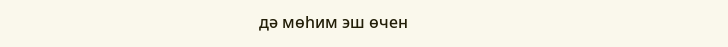дә мөһим эш өчен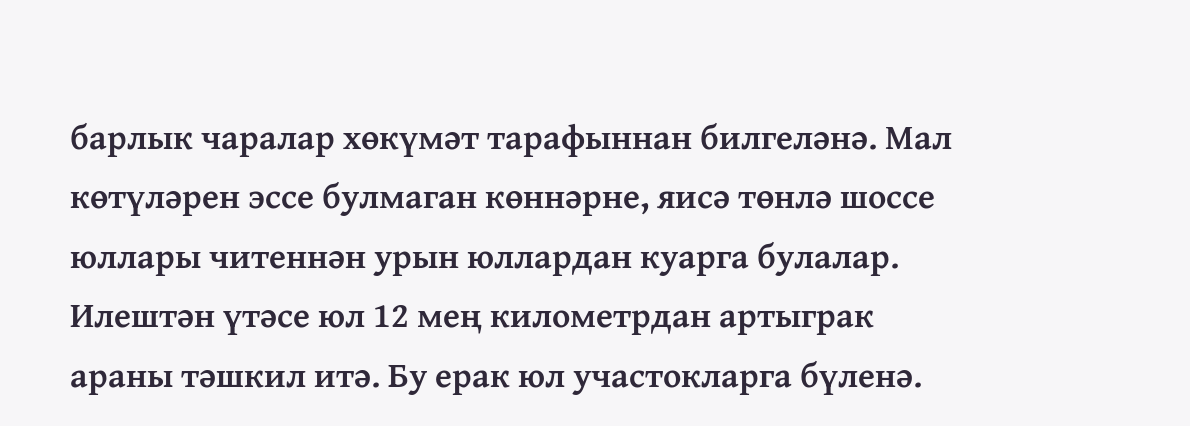барлык чаралар хөкүмәт тарафыннан билгеләнә. Мал көтүләрен эссе булмаган көннәрне, яисә төнлә шоссе юллары читеннән урын юллардан куарга булалар. Илештән үтәсе юл 12 мең километрдан артыграк араны тәшкил итә. Бу ерак юл участокларга бүленә.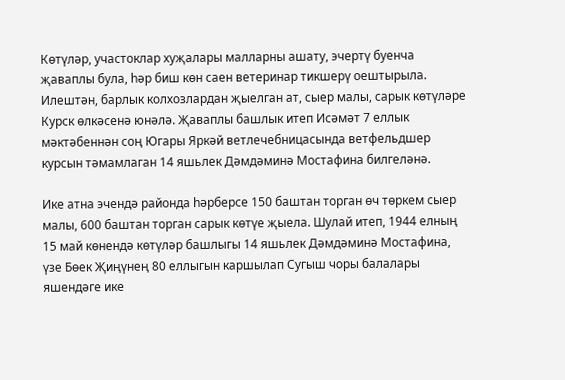Көтүләр, участоклар хуҗалары малларны ашату, эчертү буенча җаваплы була, һәр биш көн саен ветеринар тикшерү оештырыла. Илештән, барлык колхозлардан җыелган ат, сыер малы, сарык көтүләре Курск өлкәсенә юнәлә. Җаваплы башлык итеп Исәмәт 7 еллык мәктәбеннән соң Югары Яркәй ветлечебницасында ветфельдшер курсын тәмамлаган 14 яшьлек Дәмдәминә Мостафина билгеләнә.

Ике атна эчендә районда һәрберсе 150 баштан торган өч төркем сыер малы, 600 баштан торган сарык көтүе җыела. Шулай итеп, 1944 елның 15 май көнендә көтүләр башлыгы 14 яшьлек Дәмдәминә Мостафина, үзе Бөек Җиңүнең 80 еллыгын каршылап Сугыш чоры балалары яшендәге ике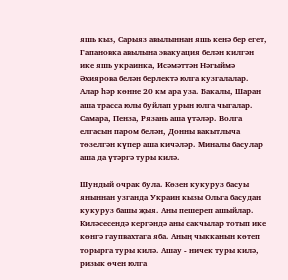яшь кыз, Сарыяз авылыннан яшь кенә бер егет, Гапановка авылына эвакуация белән килгән ике яшь украинка, Исәмәттән Нәгыймә Әхиярова белән берлектә юлга кузгалалар. Алар һәр көнне 20 км ара уза. Бакалы, Шаран аша трасса юлы буйлап урын юлга чыгалар. Самара, Пенза, Рязань аша үтәләр. Волга елгасын паром белән, Донны вакытлыча төзелгән күпер аша кичәләр. Миналы басулар аша да үтәргә туры килә.

Шундый очрак була. Көзен кукуруз басуы яныннан узганда Украин кызы Ольга басудан кукуруз башы җыя. Аны пешереп ашыйлар. Киләсесендә кергәндә аны сакчылар тотып ике көнгә гаупвахтага яба. Аның чыкканын көтеп торырга туры килә. Ашау - ничек туры килә, ризык өчен юлга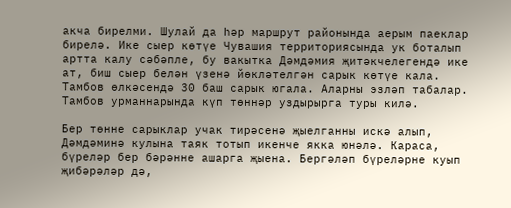акча бирелми. Шулай да һәр маршрут районында аерым паеклар бирелә. Ике сыер көтүе Чувашия территориясында ук боталып артта калу сәбәпле, бу вакытка Дәмдәмия җитәкчелегендә ике ат, биш сыер белән үзенә йөкләтелгән сарык көтүе кала. Тамбов өлкәсендә 30 баш сарык югала. Аларны эзләп табалар. Тамбов урманнарында күп төннәр уздырырга туры килә.

Бер төнне сарыклар учак тирәсенә җыелганны искә алып, Дәмдәминә кулына таяк тотып икенче якка юнәлә. Караса, бүреләр бер бәрәнне ашарга җыена. Бергәләп бүреләрне куып җибәрәләр дә,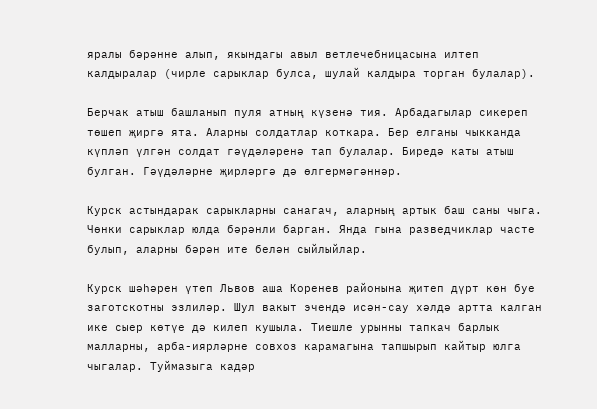яралы бәрәнне алып, якындагы авыл ветлечебницасына илтеп калдыралар (чирле сарыклар булса, шулай калдыра торган булалар).

Берчак атыш башланып пуля атның күзенә тия. Арбадагылар сикереп төшеп җиргә ята. Аларны солдатлар коткара. Бер елганы чыкканда күпләп үлгән солдат гәүдәләренә тап булалар. Биредә каты атыш булган. Гәүдәләрне җирләргә дә өлгермәгәннәр.

Курск астындарак сарыкларны санагач, аларның артык баш саны чыга. Чөнки сарыклар юлда бәрәнли барган. Янда гына разведчиклар часте булып, аларны бәрән ите белән сыйлыйлар.

Курск шәһәрен үтеп Львов аша Коренев районына җитеп дүрт көн буе заготскотны эзлиләр. Шул вакыт эчендә исән-сау хәлдә артта калган ике сыер көтүе дә килеп кушыла. Тиешле урынны тапкач барлык малларны, арба-иярләрне совхоз карамагына тапшырып кайтыр юлга чыгалар. Туймазыга кадәр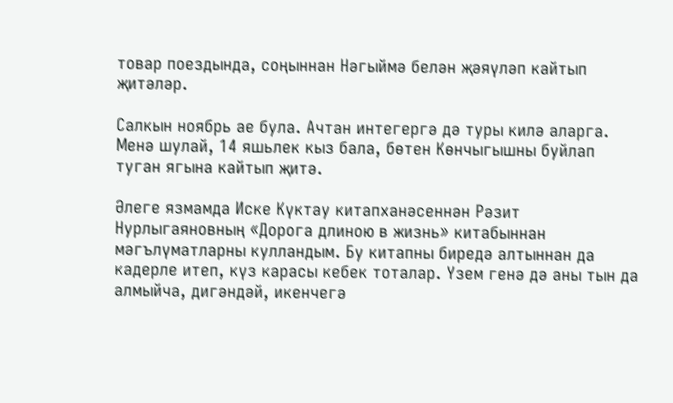товар поездында, соңыннан Нәгыймә белән җәяүләп кайтып җитәләр.

Салкын ноябрь ае була. Ачтан интегергә дә туры килә аларга. Менә шулай, 14 яшьлек кыз бала, бөтен Көнчыгышны буйлап туган ягына кайтып җитә.

Әлеге язмамда Иске Күктау китапханәсеннән Рәзит Нурлыгаяновның «Дорога длиною в жизнь» китабыннан мәгълүматларны кулландым. Бу китапны биредә алтыннан да кадерле итеп, күз карасы кебек тоталар. Үзем генә дә аны тын да алмыйча, дигәндәй, икенчегә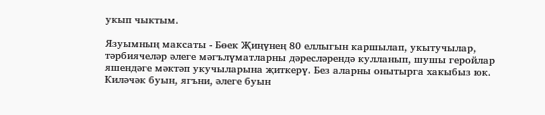укып чыктым.

Язуымның максаты - Бөек Җиңүнең 80 еллыгын каршылап, укытучылар, тәрбиячеләр әлеге мәгълүматларны дәресләрендә кулланып, шушы геройлар яшендәге мәктәп укучыларына җиткерү. Без аларны онытырга хакыбыз юк. Киләчәк буын, ягъни, әлеге буын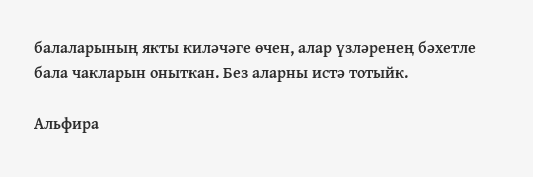балаларының якты киләчәге өчен, алар үзләренең бәхетле бала чакларын оныткан. Без аларны истә тотыйк.

Альфира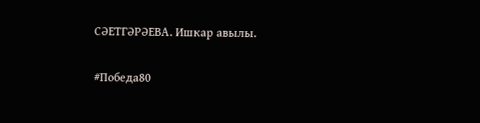СӘЕТГӘРӘЕВА. Ишкар авылы.

#Победа80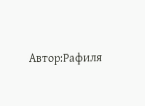Автор:Рафиля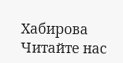Хабирова
Читайте нас